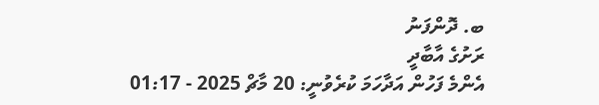ބ. ދޮންފަނު
ރަށުގެ އާބާދީ
އެންމެ ފަހުން އަދާހަމަ ކުރެވުނީ: 20 މާޗް 2025 - 01:17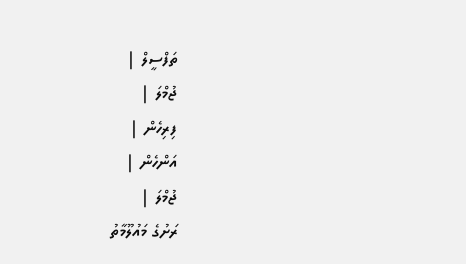ތަފްސީލް |
ޖުމްލަ |
ފިރިހެން |
އަންހެން |
ޖުމްލަ |
ރަށުގެ މައުލޫމާތު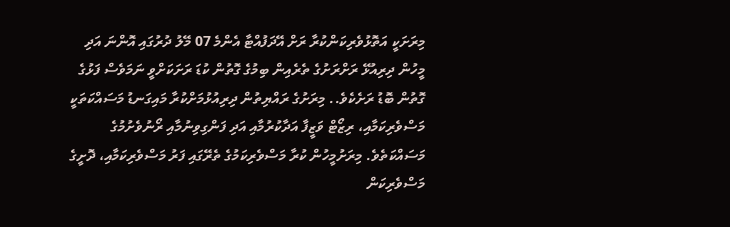މިރަށަކީ އަތޮޅުވެރިކަންކުރާ ރަށް އޭދަފުއްޓާ އެންމެ 07 މޭލު ދުރުގައި އޮންނަ އަދި މީހުން ދިރިއުޅޭ ރަށްރަށުގެ ތެރެއިން ބިމުގެ ގޮތުން ކުޑަ ރަށަކަށްވީ ނަމަވެސް ފަޅުގެ ގޮތުން ބޮޑު ރަށެކެވެ.. މިރަށުގެ ރައްޔިތުން ދިރިއުޅުމަށްކުރާ މައިގަނޑު މަސައްކަތަކީ މަސްވެރިކަމާއި، ރިޒޯޓް ވަޒީފާ އަދާކުރުމާއި އަދި ފަންގިވިނުމާއި ރޯނުވެށުމުގެ މަސައްކަތެވެ. މިރަށުމީހުން ކުރާ މަސްވެރިކަމުގެ ތެރޭގައި ފަރު މަސްވެރިކަމާއި، ދޮށީގެ މަސްވެރިކަން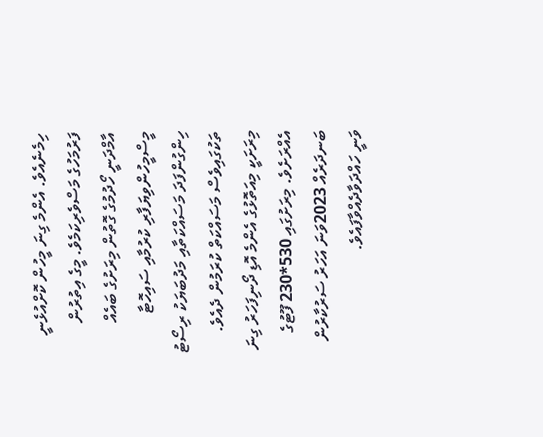ހިމެނެއެވެ. އެންމެ ގިނަ މީހުން ކޮށްއުޅެނީ ފަރުމަހުގެ މަސްވެރިކަމެވެ. މީގެ އިތުރުން އާމްދަނީ ހޯދުމުގެ ގޮތުން މިރަށުގެ ބައެއް މީސްމީހުންވިޔަފާރި ކުރުމާއި ސައިހޮޓާ ހިންގުންފަދަ މަސައްކަތާއި މަދުބަޔަކު ރިސޯޓު ތަކުގައިވެސް މަސައްކަތް ކުރަމުން ދެއެވެ.
މިރަށަކީ މިއަތޮޅުގެ އެންމެ އޮޑި ދޯނިފަހަރު ގިނަ އެއްރަށެވެ. މިރަށުގައި 530*230 ފޫޓުގެ ބަނދަރެއް 2023ވަނަ އަހަރު ސަރުކާރުން ވަނީ ހައްދަވާދެއްވާފައެވެ.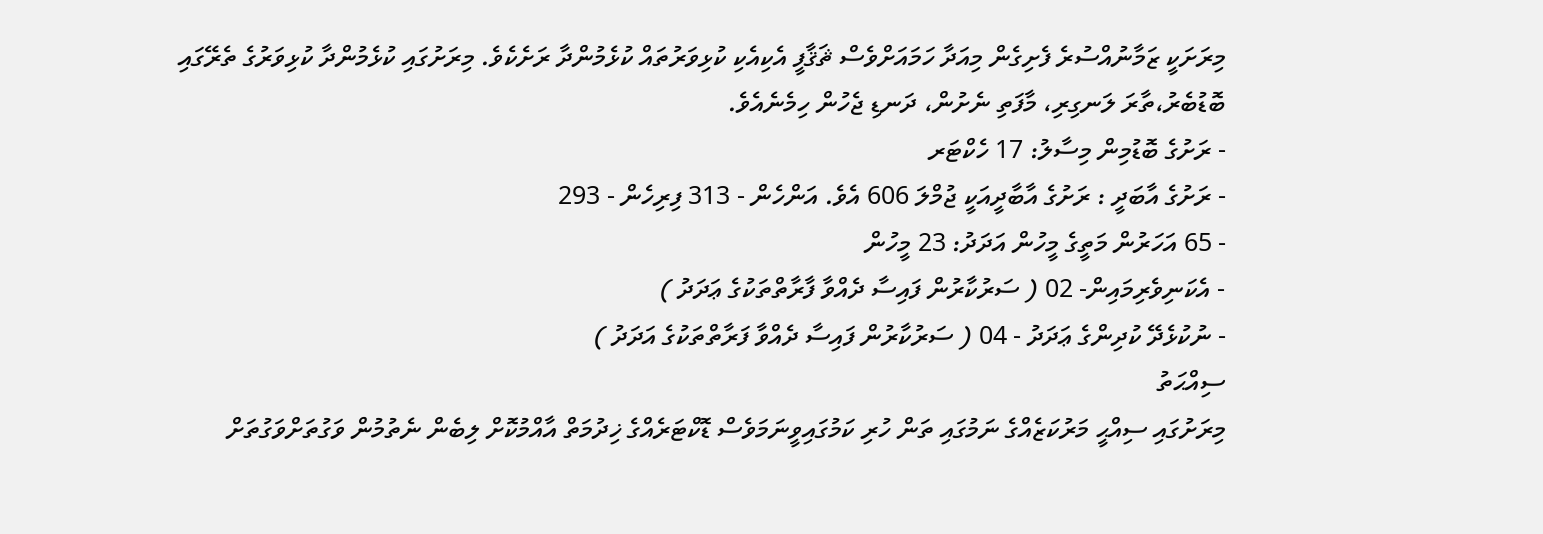މިރަށަކީ ޒަމާނުއްސުރެ ފެށިގެން މިއަދާ ހަމައަށްވެސް ޘަޤާފީ އެކިއެކި ކުޅިވަރުތައް ކުޅެމުންދާ ރަށެކެވެ. މިރަށުގައި ކުޅެމުންދާ ކުޅިވަރުގެ ތެރޭގައި ބޮޑުބެރު،ތާރަ ލަނގިރި، މާފަތި ނެށުން، ދަނޑި ޖެހުން ހިމެނެއެވެ.
- ރަށުގެ ބޮޑުމިން މިސާލު: 17 ހެކްޓަރ
- ރަށުގެ އާބަދީ : ރަށުގެ އާބާދީއަކީ ޖުމްލަ 606 އެވެ. އަންހެން - 313 ފިރިހެން - 293
- 65 އަހަރުން މަތީގެ މީހުން އަދަދު: 23 މީހުން
- އެކަނިވެރިމައިން- 02 ( ސަރުކާރުން ފައިސާ ދެއްވާ ފާރާތްތަކުގެ ޢަދަދު )
- ނުކުޅެދޭ ކުދިންގެ ޢަދަދު - 04 ( ސަރުކާރުން ފައިސާ ދެއްވާ ފަރާތްތަކުގެ އަދަދު )
ސިއްޙަތު
މިރަށުގައި ސިއްޙީ މަރުކަޒެއްގެ ނަމުގައި ތަން ހުރި ކަމުގައިވީނަމަވެސް ޑޮކްޓަރެއްގެ ޚިދުމަތް އާއްމުކޮށް ލިބެން ނެތުމުން ވަގުތަށްވަގުތަށް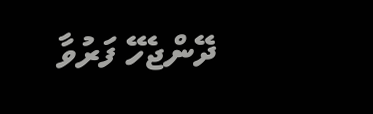ދޭންޖެހޭ ފަރުވާ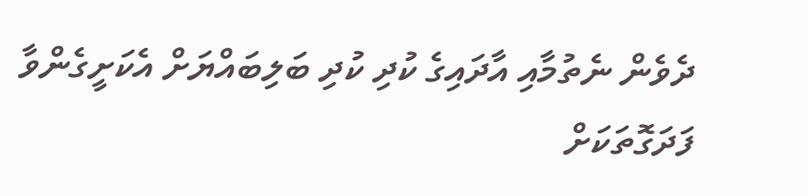ދެވެން ނެތުމާއި އާދައިގެ ކުދި ކުދި ބަލިބައްޔަށް އެކަށީގެންވާ ފަދަގޮތަކަށް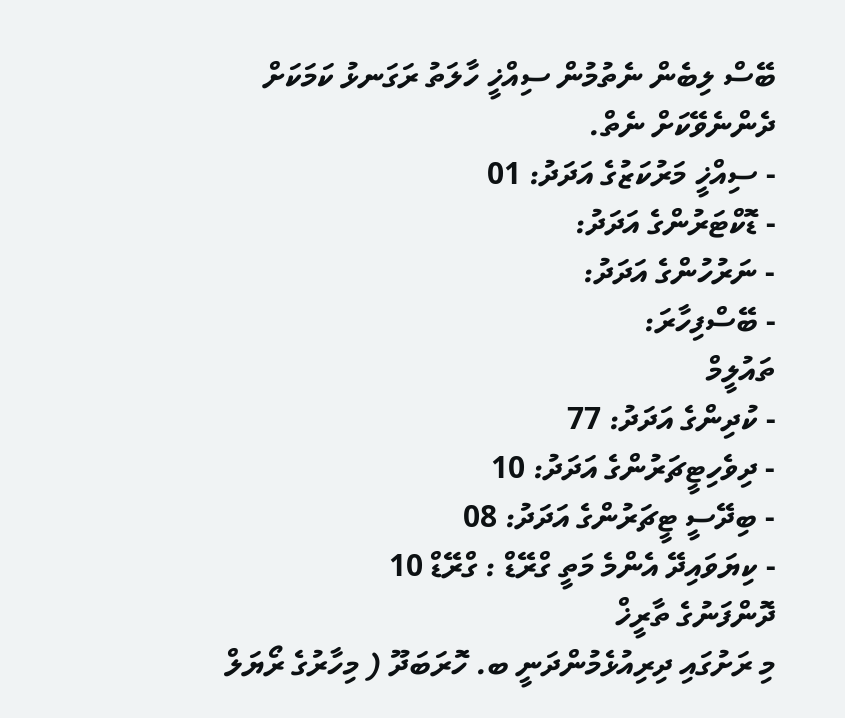ބޭސް ލިބެން ނެތުމުން ސިއްޚީ ހާލަތު ރަގަނޅު ކަމަކަށް ދެންނެވޭކަށް ނެތް.
- ސިއްޚީ މަރުކަޒުގެ އަދަދު: 01
- ޑޮކްޓަރުންގެ އަދަދު:
- ނަރުހުންގެ އަދަދު:
- ބޭސްފިހާރަ:
ތައުލީމް
- ކުދިންގެ އަދަދު: 77
- ދިވެހިޓީޗަރުންގެ އަދަދު: 10
- ބިދޭސީ ޓީޗަރުންގެ އަދަދު: 08
- ކިޔަވައިދޭ އެންމެ މަތީ ގްރޭޑް : ގްރޭޑް 10
ދޮންފަނުގެ ތާރީޚް
މި ރަށުގައި ދިރިއުޅެމުންދަނީ ބ. ހޮރަބަދޫ ( މިހާރުގެ ރޯޔަލް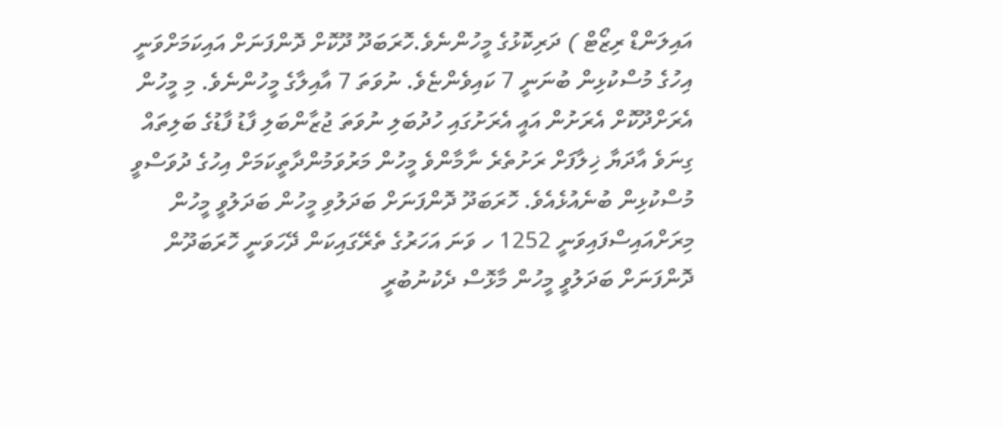އައިލަންޑް ރިޒޯޓް ) ދަރިކޮޅުގެ މީހުންނެވެ.ހޮރަބަދޫ ދޫކޮށް ދޮންފަނަށް އައިކަމަށްވަނީ އިހުގެ މުސްކުޅިން ބުނަނީ 7 ކައިވެންޏެވެ. ނުވަތަ 7 އާއިލާގެ މީހުންނެވެ. މި މީހުން އެރަށްދޫކޮށް އެރަށުން އައީ އެރަށުގައި ހުދުބަލި ނުވަތަ ޖުޒާންބަލި ފާޑު ފާޑުގެ ބަލިތައް ގިނަވެ އާދަޔާ ޚިލާފަށް ރަށުތެރެ ނާމާންވެ މީހުން މަރުވަމުންދާތީކަމަށް އިހުގެ ދުވަސްވީ މުސްކުޅިން ބުނެއުޅެއެވެ. ހޮރަބަދޫ ދޮންފަނަށް ބަދަލުވި މީހުން ބަދަލުވީ މީހުން މިރަށްއައިސްފައިވަނީ 1252 ހ ވަނަ އަހަރުގެ ތެރޭގައިކަން ދޭހަވަނީ ހޮރަބަދޫން ދޮންފަނަށް ބަދަލުވީ މީހުން މާޅޮސް ދެކުނުބުރީ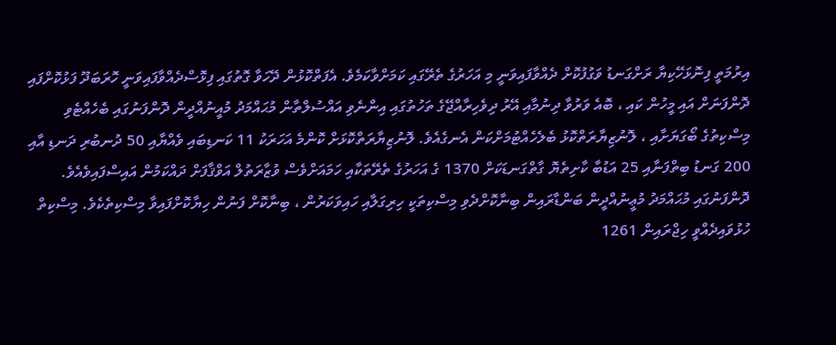އިރުމަތީ ފިނޮޅަހޭކިޔާ ރަށްގަނޑު ވަގުފުކޮށް ދެއްވާފައިވަނީ މި އަހަރުގެ ތެރޭގައި ކަމަށްވާކަމެވެ. އެފަތްކޮޅުން ދޭހަވާ ގޮތުގައި ފިޅޮސްދެއްވާފައިވަނީ ހޮރަބަދޫ ފަޅުކޮށްފައި ދޮންފަނަށް އައި މީހުން ކައި ، ބޮއެ ވަރުވާ ދިނުމާއި އޭރު ދިވެހިރާއްޖޭގެ ތަހުތުގައި އިންނެވި އައްސުލްތާން މުޙައްމަދު މުއީނުއްދީން ދޮންފަނުގައި ބެހެއްޓެވި މިސްކިތުގެ ބޯގަޔަށާއި ، ލޮނުޒިޔާރަތްކޮޅު ބެލެހެއްޓުމަށްކަން އެނގެއެވެ. ލޮނުޒިޔާރަތްކޮޅަށް ކޮންމެ އަހަރަކު 11 ކަނޑިބައި ވެއްޔާއި 50 ދުނބުރި ދަނޑި އާއި 200 ގަނޑު ބިތްފަނާއި 25 އަޑުބާ ކާށިތެޔޮ ގާތްގަނޑަކަށް 1370 ގެ އަހަރުގެ ތެރޭތަކާއި ހަމައަށްވެސް ވުޒާރަތުލް އަވްޤާފަށް ދައްކަމުން އައިސްފައިވެއެވެ. ދޮންފަނުގައި މުޙައްމަދު މުޢީނުއްދީން ބަންޑާރައިން ބިނާކޮށްދެވި މިސްކިތަކީ ހިރިގަލާއި ހައިވަކަރުން ، ބިނާކޮށް ފަނުން ހިޔާކޮށްފައިވާ މިސްކިތެކެވެ. މިސްކިތް ހުޅުވައިދެއްވީ ހިޖްރައިން 1261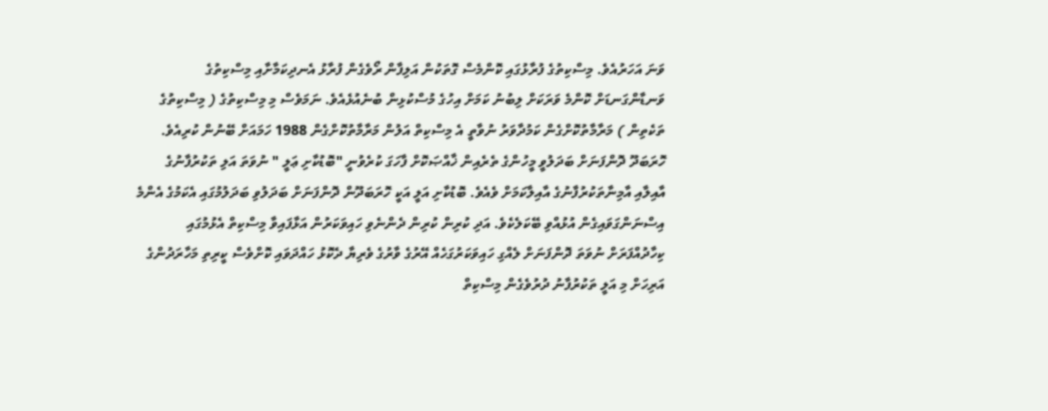ވަނަ އަހަރުއެވެ. މިސްކިތުގެ ފުރާޅުގައި ކޮންމެސް ގޮތަކުން އަލިފާން ރޯވެގެން ފުރާޅު އެނދިކަމާށާއި މިސްކިތުގެ ވަނޑާންގަނޑަށް ކޮންމެ ވަރަކަށް ލިބުނު ކަމަށް އިހުގެ މުސްކުޅިން ބުނެއުޅެއެވެ. ނަމަވެސް މި މިސްކިތުގެ ( މިސްކިތުގެ ތަކެތިން ) މަރާމާތުކޮށްގެން ކަމުދާވަރު ނުވާތީ އެ މިސްކިތް އަލުން މަރާމާތުކޮށްގެން 1988 ހަމައަށް ބޭނުން ކުރިއެވެ. ހޮރަބަދޫ ދޮންފަނަށް ބަދަލުވީ މީހުންގެ ތެރެއިން ޚާއްޞަކޮށް ފާހަގަ ކުރެވުނީ "ބޮޑުކާށި ޢަލީ " ނުވަތަ އަލި ތަކުރުފާނުގެ އާއިލާއި އާމިނާތަކުރުފާނުގެ އާއިލާކަމަށް ވެއެވެ. ބޮޑުކާށި އަލީ އަކީ ހޮރަބަދޫން ދޮންފަނަށް ބަދަލުވި ބަދަލުމުގައި އެކަމުގެ އެންމެ އިސްނަންގަވައިގެން އުޅުއްވި ބޭކަލެކެވެ. އަދި ކުރިން ކުރިން ދެންނެވި ހައިވަކަރުން އަޅާފައިވާ މިސްކިތް އެޅުމުގައި ކިހާދުއްފަރަށް ނުވަތަ ދޮންފަނަށް ލެއްގި ހައިވަކަރުގަހެއް އޭރުގެ ވާރުގެ ވެރިޔާ ދެކޮޅު ހައްދަވައި ކޮށްވެސް ކީރިތި މަހާރަދުންގެ އަރިހަށް މި އަލީ ތަކުރުފާނު ދުރުވެގެން މިސްކިތް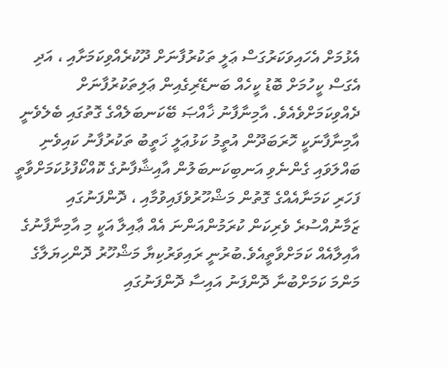އެޅުމަށް އެހައިވަކަރުގަސް ޢަލީ ތަކުރުފާނަށް ދޫކުރެއްވިކަމަށާއި ، އަދި އެގަސް ކީހުމަށް ބޮޑު ކީހެއް ބަނޑޭރިގެއިން ޢަލިތަކުރުފާނަށް ދެއްވިކަމަށްވެއެވެ. އާމިނާފާނު ޚާއްޞަ ބޭކަނބަލެއްގެ ގޮތުގައި ބެލެވެނީ އާމިނާފާނަކީ ހޮރަބަދޫން އުތީމު ކަޅުޢަލީ ޚަތީބު ތަކުރުފާނު ކައިވެނި ބައްލަވައި ގެންނެވި އަނބިކަނބަލުން އާއިޝާފާނުގެ ކޮއްކޯފުޅުކަމަށްވާތީ ފަހަރި ކަމަނާއެއްގެ ގޮތުން މަޝްހޫރުވެފައިވުމާއި ، ދޮންފަނުގައި ޒަމާނުއްސުރެ ވެރިކަން ކުރަމުންއަންނަ އެއް ޢާއިލާ އަކީ މި އާމިނާފާނުގެ އާއިލާއެއް ކަމަށްވާތީއެވެ.ބުރުނީ ރައިވަރުކިޔާ މަޝްހޫރު ދޮންހިޔަލާގެ މަންމަ ކަމަށްބުނާ ދޮންފަނު އައިސާ ދޮންފަނުގައި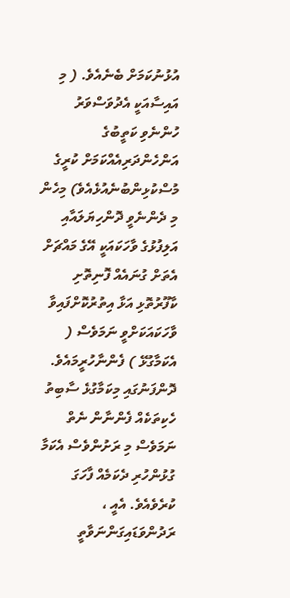އުޅުނުކަމަށް ބެނެއެވެ. ( މި އައިސާއަކީ އެދުވަސްވަރު ހުންނެވި ކަތީބުގެ އަންހެންދަރިއެއްކަމަށް ކުރީގެ މުސްކުޅިންބުނެއުޅެއެވެ) މިހެން މި ދެންނެވީ ދޮންހިޔަލައާއި އަލިފުޅުގެ ވާހަކައަކީ އޭގެ މައްޗަށް އެތަށް ގުނައެއް ފޮނިތޮށި ކާފޫރުތޮޅި އަޅާ އިތުރުކޮށްފައިވާ ވާހަކައަކަށްވީ ނަމަވެސް ( އެކަމާގުޅޭ ) ފެންނާހުރީމައެވެ. ދޮންފަނުގައި މިކަމާގުޅެ ސާބިތު ހެކިތަކެއް ފެންނާން ނެތް ނަމަވެސް މި ރަށުންވެސް އެކަމާ ގުޅުންހުރި ދެކަމެއް ފާހަގަ ކުރެވެއެވެ. އެއީ ، ރަދުންވަޑައިގަންނަވާތީ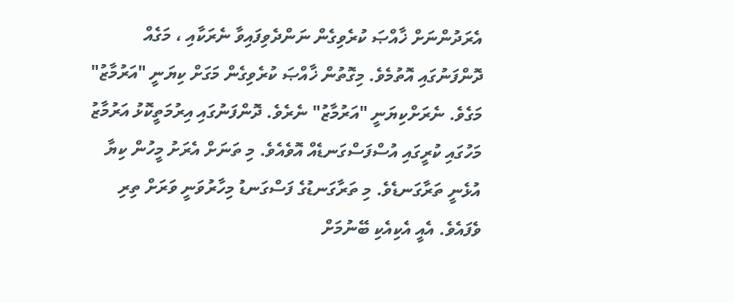އެރަދުންނަށް ޚާއްޞަ ކުރެވިގެން ނަންދެވިފައިވާ ނެރަކާއި ، މަގެއް ދޮންފަނުގައި އޮތުމެވެ. މިގޮތުން ޚާއްޞަ ކުރެވިގެން މަގަށް ކިޔަނީ "އަރުމާޒު" މަގެވެ. ނެރަށްކިޔަނީ "އަރުމާޒު" ނެރެވެ. ދޮންފަނުގައި އިރުމަތީކޮޅު އަރުމާޒު މަހުގައި ކުރީގައި އުސްފަސްގަނޑެއް އޮވެއެވެ. މި ތަނަށް އެރަށު މީހުން ކިޔާ އުޅެނީ ތަރާގަނޑެވެ. މި ތަރާގަނޑުގެ ފަސްގަނޑު މިހާރުވަނީ ވަރަށް ތިރި ވެފައެވެ. އެއީ އެކިއެކި ބޭނުމަށް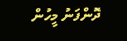ދޮންފަނު މީހުން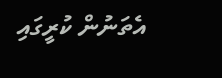އެތަނުން ކުރީގައި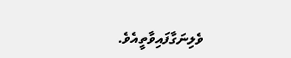ވެލިނަގާފައިވާތީއެވެ.